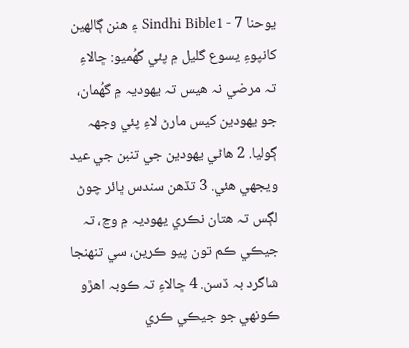يوحنا 7 - Sindhi Bible1 ۽ هنن ڳالهين کانپوءِ يسوع گليل ۾ پئي گهُميو: ڇالاءِ تہ مرضي نہ هيس تہ يهوديہ ۾ گهُمان، جو يهودين کيس مارڻ لاءِ پئي وجهہ ڳوليا. 2 هاڻي يهودين جي تنبن جي عيد ويجهي هئي. 3 تڏهن سندس ڀائر چوڻ لڳس تہ هتان نڪري يهوديہ ۾ وڃ، تہ جيڪي ڪم تون پيو ڪرين، سي تنهنجا شاگرد بہ ڏسن. 4 ڇالاءِ تہ ڪوبہ اهڙو ڪونهي جو جيڪي ڪري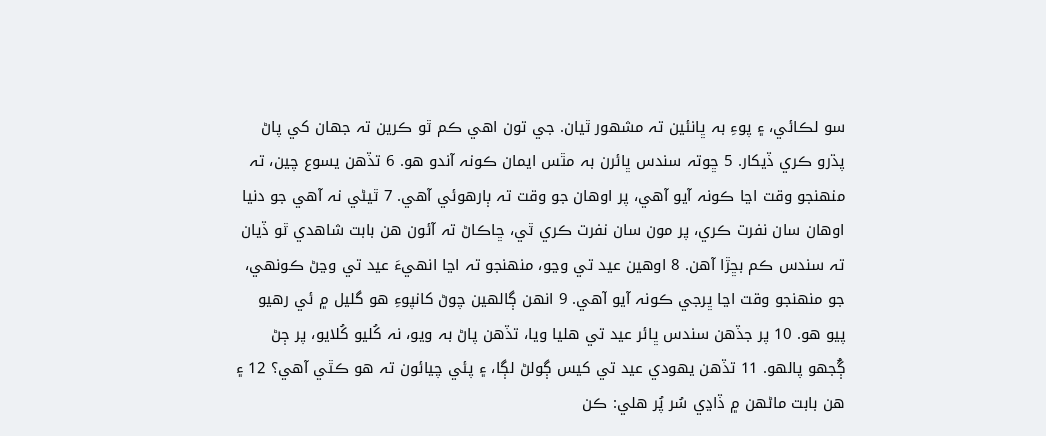سو لڪائي، ۽ پوءِ بہ ڀانئين تہ مشهور ٿيان. جي تون اهي ڪم ٿو ڪرين تہ جهان کي پاڻ پڌرو ڪري ڏيکار. 5 ڇوتہ سندس ڀائرن بہ مٿس ايمان ڪونہ آندو هو. 6 تڏهن يسوع چين، تہ منهنجو وقت اڃا ڪونہ آيو آهي، پر اوهان جو وقت تہ ٻارهوئي آهي. 7 ٿيڻي نہ آهي جو دنيا اوهان سان نفرت ڪري، پر مون سان نفرت ڪري ٿي، ڇاڪاڻ تہ آئون هن بابت شاهدي ٿو ڏيان تہ سندس ڪم بڇڙا آهن. 8 اوهين عيد تي وڃو، منهنجو تہ اڃا انهيءَ عيد تي وڃڻ ڪونهي، جو منهنجو وقت اڃا ڀرجي ڪونہ آيو آهي. 9 انهن ڳالهين چوڻ کانپوءِ هو گليل ۾ ئي رهيو پيو هو. 10 پر جڏهن سندس ڀائر عيد تي هليا ويا، تڏهن پاڻ بہ ويو، نہ کُليو کُلايو، پر ڄڻ ڳُجهو پالهو. 11 تڏهن يهودي عيد تي کيس ڳولڻ لڳا، ۽ پئي چيائون تہ هو ڪٿي آهي؟ 12 ۽ هن بابت ماڻهن ۾ ڏاڍي سُر پُر هلي: ڪن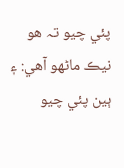پئي چيو تہ هو نيڪ ماڻهو آهي: ۽ ٻين پئي چيو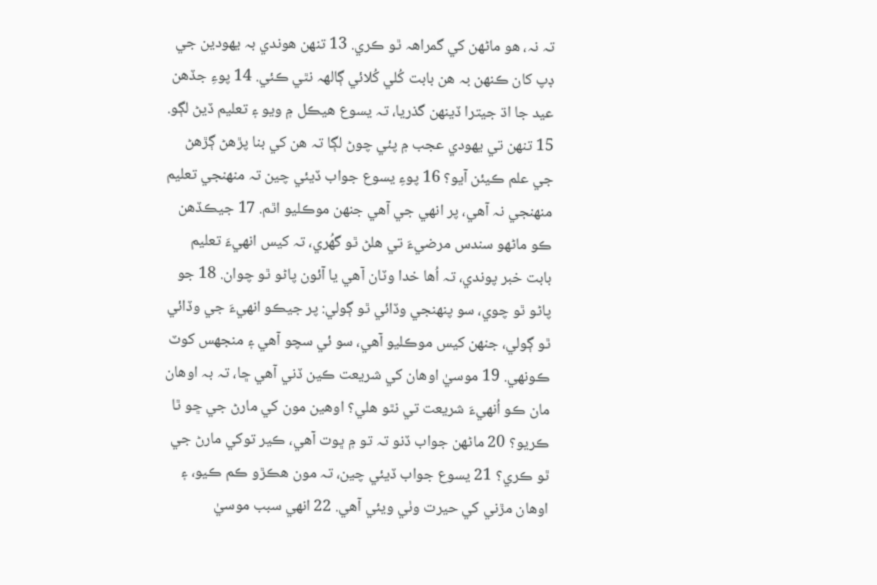تہ نہ، هو ماڻهن کي گمراهہ ٿو ڪري. 13 تنهن هوندي بہ يهودين جي ڊپ کان ڪنهن بہ هن بابت کُلي کُلائي ڳالهہ نٿي ڪئي. 14 پوءِ جڏهن عيد جا اڌ جيترا ڏينهن گذريا، تہ يسوع هيڪل ۾ ويو ۽ تعليم ڏيڻ لڳو. 15 تنهن تي يهودي عجب ۾ پئي چوڻ لڳا تہ هن کي بنا پڙهڻ ڳڙهڻ جي علم ڪيئن آيو؟ 16 پوءِ يسوع جواب ڏيئي چين تہ منهنجي تعليم منهنجي نہ آهي، پر انهي جي آهي جنهن موڪليو اٿم. 17 جيڪڏهن ڪو ماڻهو سندس مرضيءَ تي هلڻ ٿو گهُري، تہ کيس انهيءَ تعليم بابت خبر پوندي، تہ اُها خدا وٽان آهي يا آئون پاڻو ٿو چوان. 18 جو پاڻو ٿو چوي، سو پنهنجي وڏائي ٿو ڳولي: پر جيڪو انهيءَ جي وڏائي ٿو ڳولي، جنهن کيس موڪليو آهي، سو ئي سچو آهي ۽ منجهس کوٽ ڪونهي. 19 موسيٰ اوهان کي شريعت ڪين ڏني آهي ڇا، تہ بہ اوهان مان ڪو اُنهيءَ شريعت تي نٿو هلي؟ اوهين مون کي مارڻ جي ڇو ٿا ڪريو؟ 20 ماڻهن جواب ڏنو تہ تو ۾ ڀوت آهي، ڪير توکي مارڻ جي ٿو ڪري؟ 21 يسوع جواب ڏيئي چين، تہ مون هڪڙو ڪم ڪيو، ۽ اوهان مڙني کي حيرت وٺي ويئي آهي. 22 انهي سبب موسيٰ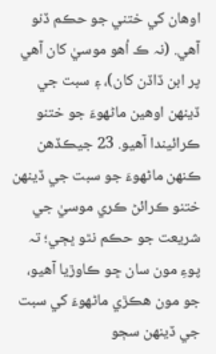اوهان کي ختني جو حڪم ڏنو آهي. (نہ ڪ اُهو موسيٰ کان آهي پر ابن ڏاڏن کان)، ۽ سبت جي ڏينهن اوهين ماڻهوءَ جو ختنو ڪرائيندا آهيو. 23 جيڪڏهن ڪنهن ماڻهوءَ جو سبت جي ڏينهن ختنو ڪرائڻ ڪري موسيٰ جي شريعت جو حڪم نٿو ڀڄي؛ تہ پوءِ مون سان ڇو ڪاوڙيا آهيو، جو مون هڪڙي ماڻهوءَ کي سبت جي ڏينهن سڄو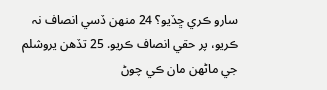سارو ڪري ڇڏيو؟ 24 منهن ڏسي انصاف نہ ڪريو، پر حقي انصاف ڪريو. 25 تڏهن يروشلم جي ماڻهن مان ڪي چوڻ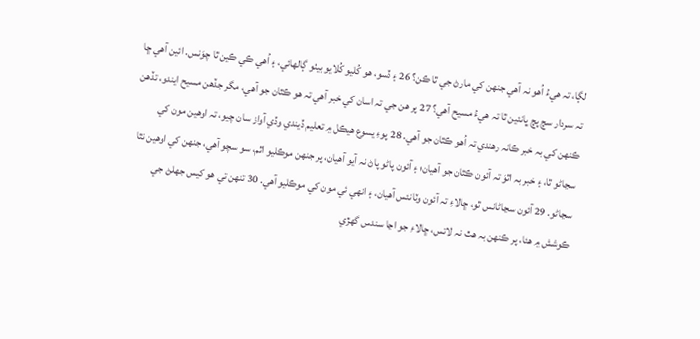لڳا، تہ هيءُ اُهو نہ آهي جنهن کي مارڻ جي ٿا ڪن؟ 26 ۽ ڏسو، هو کُليو کُلايو بيٺو ڳالهائي، ۽ اُهي ڪي ڪين ٿا چوَنس. ائين آهي ڇا تہ سردار سچ پچ ڀانئين ٿا تہ هيءُ مسيح آهي؟ 27 پر هن جي تہ اسان کي خبر آهي تہ هو ڪٿان جو آهي، مگر جڏهن مسيح ايندو، تڏهن ڪنهن کي بہ خبر ڪانہ رهندي تہ اُهو ڪٿان جو آهي. 28 پوءِ يسوع هيڪل ۾ تعليم ڏيندي وڏي آواز سان چيو، تہ اوهين مون کي سڃاڻو ٿا، ۽ خبر بہ اٿوَ تہ آئون ڪٿان جو آهيان؛ ۽ آئون پاڻو پاڻ نہ آيو آهيان، پر جنهن موڪليو اٿم، سو سچو آهي، جنهن کي اوهين نٿا سڃاڻو. 29 آئون سڃاڻانس ٿو، ڇالاءِ تہ آئون وٽانئس آهيان، ۽ انهي ئي مون کي موڪليو آهي. 30 تنهن تي هو کيس جهلڻ جي ڪوشش ۾ هئا، پر ڪنهن بہ هٿ نہ لاتس، ڇالاءِ جو اڃا سندس گهڙي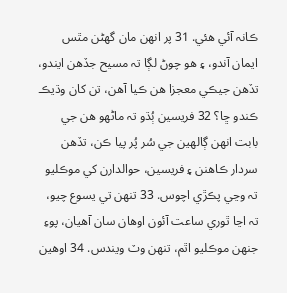ڪانہ آئي هئي. 31 پر انهن مان گهڻن مٿس ايمان آندو، ۽ هو چوڻ لڳا تہ مسيح جڏهن ايندو، تڏهن جيڪي معجزا هن ڪيا آهن، تن کان وڌيڪ ڪندو ڇا؟ 32 فريسين ٻُڌو تہ ماڻهو هن جي بابت انهن ڳالهين جي سُر پُر پيا ڪن، تڏهن سردار ڪاهنن ۽ فريسين، حوالدارن کي موڪليو تہ وڃي پڪڙي اچوس. 33 تنهن تي يسوع چيو، تہ اڃا ٿوري ساعت آئون اوهان سان آهيان، پوءِ جنهن موڪليو اٿم، تنهن وٽ ويندس. 34 اوهين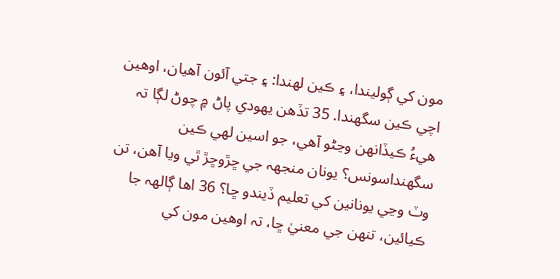مون کي ڳوليندا، ۽ ڪين لهندا: ۽ جتي آئون آهيان، اوهين اچي ڪين سگهندا. 35 تڏهن يهودي پاڻ ۾ چوڻ لڳا تہ هيءُ ڪيڏانهن وڃڻو آهي، جو اسين لهي ڪين سگهنداسونس؟ يونان منجهہ جي ڇڙوڇڙ ٿي ويا آهن، تن وٽ وڃي يونانين کي تعليم ڏيندو ڇا؟ 36 اها ڳالهہ جا ڪيائين، تنهن جي معنيٰ ڇا، تہ اوهين مون کي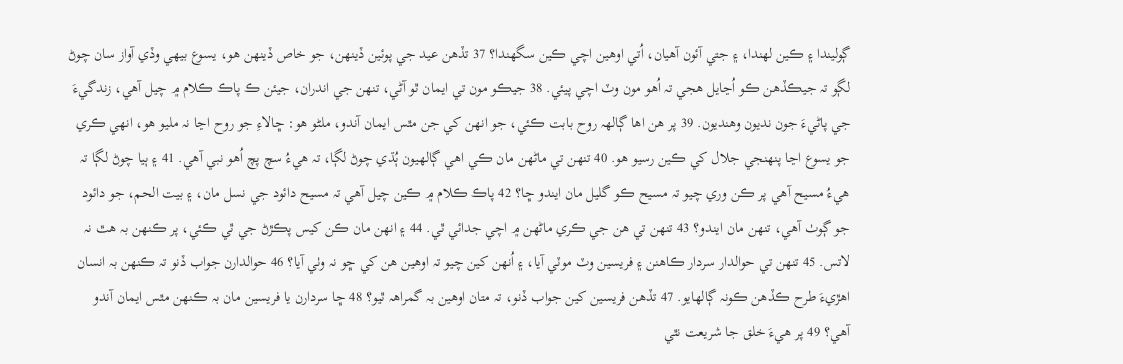ڳوليندا ۽ ڪين لهندا، ۽ جتي آئون آهيان، اُتي اوهين اچي ڪين سگهندا؟ 37 تڏهن عيد جي پوئين ڏينهن، جو خاص ڏينهن هو، يسوع بيهي وڏي آواز سان چوڻ لڳو تہ جيڪڏهن ڪو اُڃايل هجي تہ اُهو مون وٽ اچي پيئي. 38 جيڪو مون تي ايمان ٿو آڻي، تنهن جي اندران، جيئن ڪ پاڪ ڪلام ۾ چيل آهي، زندگيءَ جي پاڻيءَ جون نديون وهنديون. 39 پر هن اها ڳالهہ روح بابت ڪئي، جو انهن کي جن مٿس ايمان آندو، ملڻو هو: ڇالاءِ جو روح اڃا نہ مليو هو، انهي ڪري جو يسوع اڃا پنهنجي جلال کي ڪين رسيو هو. 40 تنهن تي ماڻهن مان ڪي اهي ڳالهيون ٻُڌي چوڻ لڳا، تہ هيءُ سچ پچ اُهو نبي آهي. 41 ۽ ٻيا چوڻ لڳا تہ هيءُ مسيح آهي پر ڪن وري چيو تہ مسيح ڪو گليل مان ايندو ڇا؟ 42 پاڪ ڪلام ۾ ڪين چيل آهي تہ مسيح دائود جي نسل مان، ۽ بيت الحم، جو دائود جو ڳوٺ آهي، تنهن مان ايندو؟ 43 تنهن تي هن جي ڪري ماڻهن ۾ اچي جدائي ٿي. 44 ۽ انهن مان ڪن کيس پڪڙڻ جي ٿي ڪئي، پر ڪنهن بہ هٿ نہ لاتس. 45 تنهن تي حوالدار سردار ڪاهنن ۽ فريسين وٽ موٽي آيا، ۽ اُنهن کين چيو تہ اوهين هن کي ڇو نہ وٺي آيا؟ 46 حوالدارن جواب ڏنو تہ ڪنهن بہ انسان اهڙيءَ طرح ڪڏهن ڪونہ ڳالهايو. 47 تڏهن فريسين کين جواب ڏنو، تہ متان اوهين بہ گمراهہ ٿيو؟ 48 ڇا سردارن يا فريسين مان بہ ڪنهن مٿس ايمان آندو آهي؟ 49 پر هيءَ خلق جا شريعت نٿي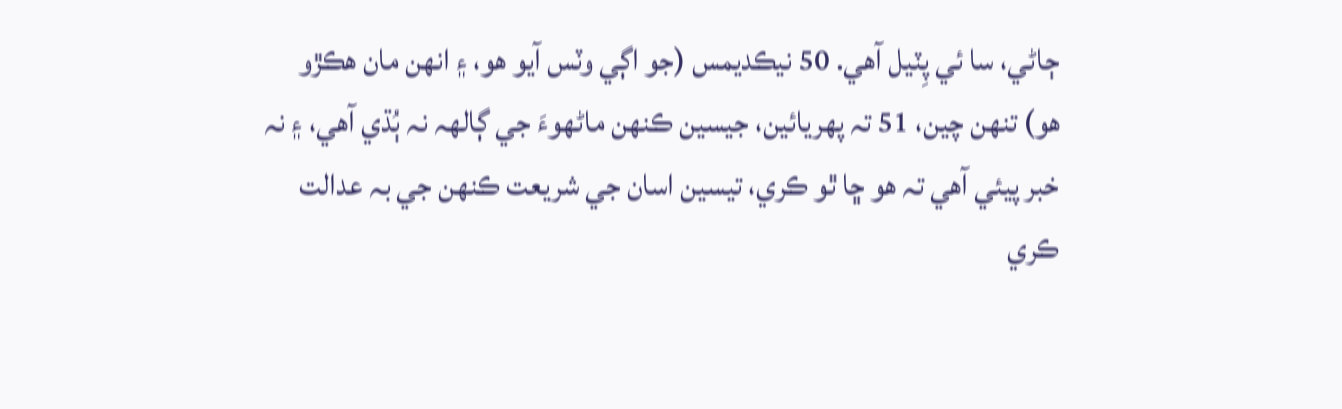ڄاڻي، سا ئي پِٽيل آهي. 50 نيڪديمس (جو اڳي وٽس آيو هو، ۽ انهن مان هڪڙو هو) تنهن چين، 51 تہ پهريائين، جيسين ڪنهن ماڻهوءَ جي ڳالهہ نہ ٻُڌي آهي، ۽ نہ خبر پيئي آهي تہ هو ڇا ٿو ڪري، تيسين اسان جي شريعت ڪنهن جي بہ عدالت ڪري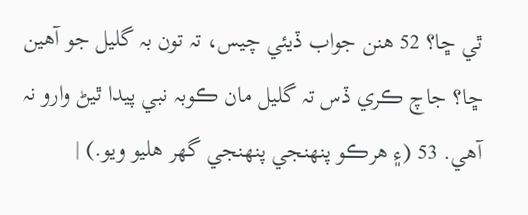ٿي ڇا؟ 52 هنن جواب ڏيئي چيس، تہ تون بہ گليل جو آهين ڇا؟ جاچ ڪري ڏس تہ گليل مان ڪوبہ نبي پيدا ٿيڻ وارو نہ آهي. 53 (۽ هرڪو پنهنجي پنهنجي گهر هليو ويو.) |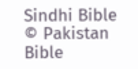Sindhi Bible © Pakistan Bible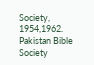Society, 1954,1962.
Pakistan Bible Society